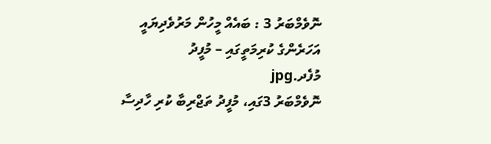ނޮވެމްބަރު 3 : ބައެއް މީހުން މަރުވެދިޔައީ އަހަރެންގެ ކުރިމަތީގައި – މުފީދު
މުފެދ.jpg
ނޮވެމްބަރު 3ގައި، މުފީދު ތަޖްރިބާ ކުރި ހާދިސާ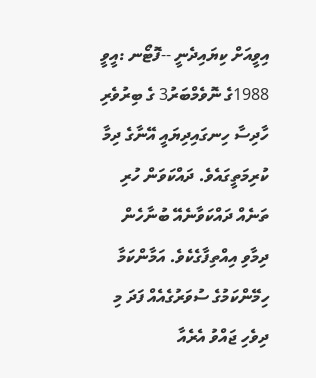އިވީއަށް ކިޔައިދެނީ --ފޮޓޯނ :އީވީ
1988ގެ ނޮވެމްބަރު3 ގެ ބިރުވެރި ހާދިސާ ހިނގައިދިޔައީ އޭނާގެ ދިމާ ކުރިމަތީގައެވެ. ދައްކަވަން ހުރި ތަނެއް ދައްކަވާނެއޭ ބުނާހެން ދިމާވި އިއްތިފާގެކެވެ. އަމާންކަމާ ހިމޭންކަމުގެ ސުވަރުގެއެއް ފަދަ މި ދިވެހި ޖައްވު އެރެއާ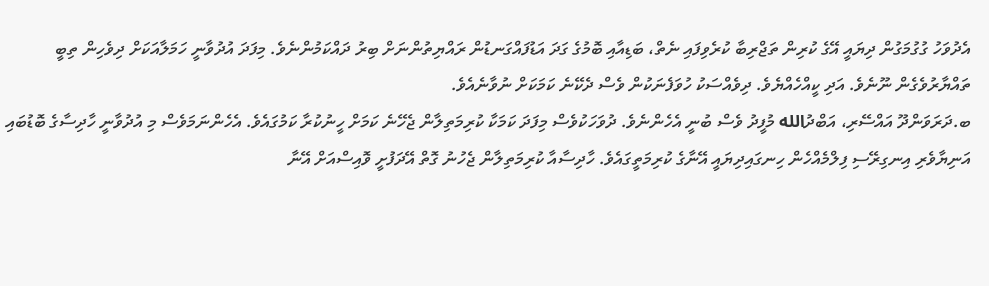އެދުވަހު ގުގުމަގުން ދިޔައީ އޭގެ ކުރިން ތަޖްރިބާ ކުރެވިފައި ނެތް، ބަޑިއާއި ބޮމުގެ ގަދަ އަޑުފައްގަނޑުން ރައްޔިތުންނަށް ބިރު ދައްކަމުންނެވެ. މިފަދަ އުދުވާނީ ހަމަލާއަކަށް ދިވެހިން ތިބީ ތައްޔާރުވެގެން ނޫނެވެ. އަދި ކީއްހެއްޔެވެ. ދިވެއްސަކު ހުވަފެނަކުން ވެސް ދެކޭނެ ކަމަކަށް ނުވާނެއެވެ.
ބ.ދަރަވަންދޫ އައްސޭރި، އަބްދުالله މުފީދު ވެސް ބުނީ އެހެންނެވެ. ދުވަހަކުވެސް މިފަދަ ކަމަކާ ކުރިމަތިލާން ޖެހޭނެ ކަމަށް ހީނުކުރާ ކަމުގައެވެ. އެހެންނަމަވެސް މި އުދުވާނީ ހާދިސާގެ ބޮޑުބައި އަނިޔާވެރި އިނގިރޭސި ފިލްމެއްހެން ހިނގައިދިޔައީ އޭނާގެ ކުރިމަތީގައެވެ. ހާދިސާއާ ކުރިމަތިލާން ޖެހުނު ގޮތް އޭދަފުށީ ވޮއިސްއަށް އޭނާ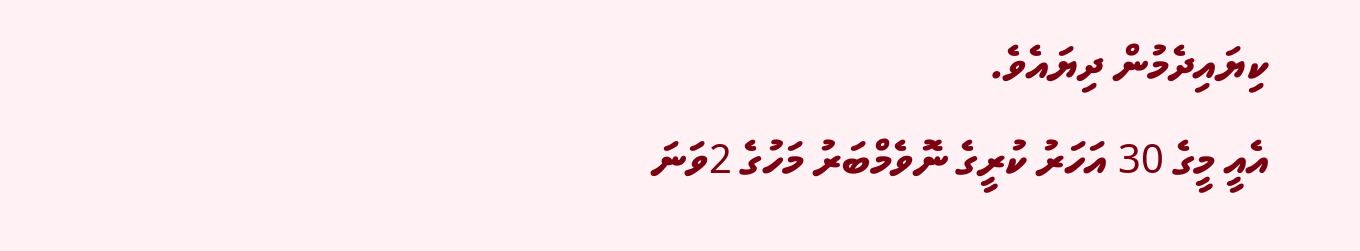ކިޔައިދެމުން ދިޔައެވެ.
އެއީ މީގެ 30 އަހަރު ކުރީގެ ނޮވެމްބަރު މަހުގެ 2ވަނަ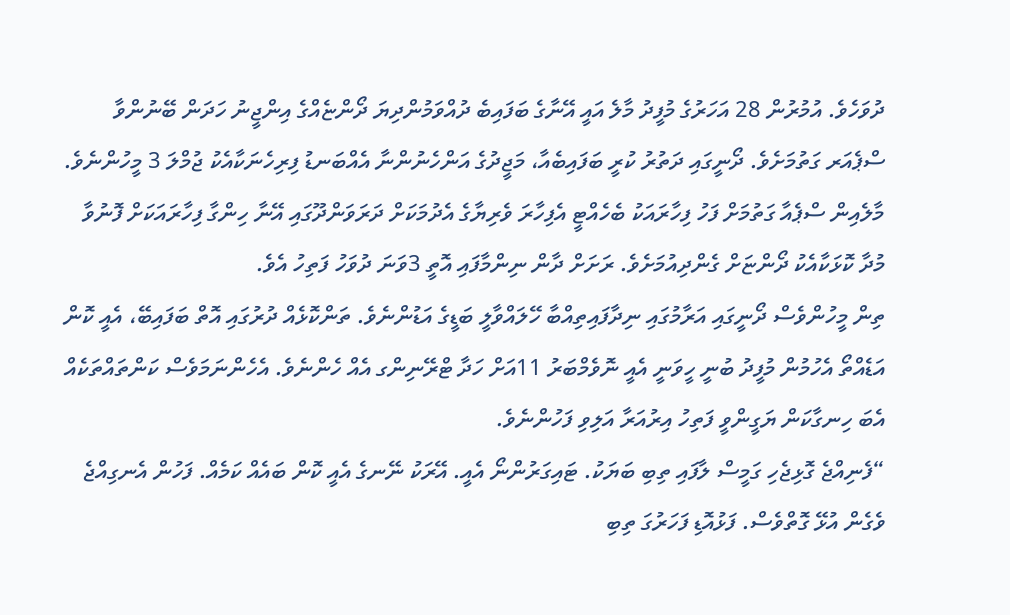ދުވަހެވެ. އުމުރުން 28 އަހަރުގެ މުފީދު މާލެ އައީ އޭނާގެ ބަފައިބެ ދުއްވަމުންދިޔަ ދޯންޏެއްގެ އިންޖީނު ހަދަން ބޭނުންވާ ސްޕެއަރ ގަތުމަށެވެ. ދޯނީގައި ދަތުރު ކުރީ ބަފައިބެއާ، މަޖީދުގެ އަންހެނުންނާ އެއްބަނޑު ފިރިހެނަކާއެކު ޖުމްލަ 3 މީހުންނެވެ. މާލެއިން ސްޕެއާ ގަތުމަށް ފަހު ފިހާރައަކު ބެހެއްޓީ އެފިހާރަ ވެރިޔާގެ އެދުމަކަށް ދަރަވަންދޫގައި އޭނާ ހިންގާ ފިހާރައަކަށް ފޮނުވާ މުދާ ކޮޅަކާއެކު ދޯންޏަށް ގެންދިއުމަށެވެ. ރަށަށް ދާން ނިންމާފައި އޮތީ 3ވަނަ ދުވަހު ފަތިހު އެވެ.
ތިން މީހުންވެސް ދޯނީގައި އަރާމުގައި ނިދާފައިތިއްބާ ހޭލައްވާލީ ބަޑީގެ އަޑުންނެވެ. ތަންކޮޅެއް ދުރުގައި އޮތް ބަފައިބޭ، އެއީ ކޮން އަޑެއްތޯ އެހުމުން މުފީދު ބުނީ ހީވަނީ އެއީ ނޮވެމްބަރު 11އަށް ހަދާ ޓްރޭނިންގ އެއް ހެންނެވެ. އެހެންނަމަވެސް ކަންތައްތަކެއް އެބަ ހިނގާކަން ޔަގީންވީ ފަތިހު އިރުއަރާ އަލިވި ފަހުންނެވެ.
“ފެނިއްޖެ ގޮޅިޖެހި ގަމީސް ލާފައި ތިބި ބަޔަކު. ޓައިގަރުންނޯ އެއީ. އޭރަކު ނޭނގެ އެއީ ކޮން ބައެއް ކަމެއް. ފަހުން އެނގިއްޖެ ވެގެން އުޅޭ ގޮތްވެސް. ފަޅުއޮޑި ފަހަރުގަ ތިބި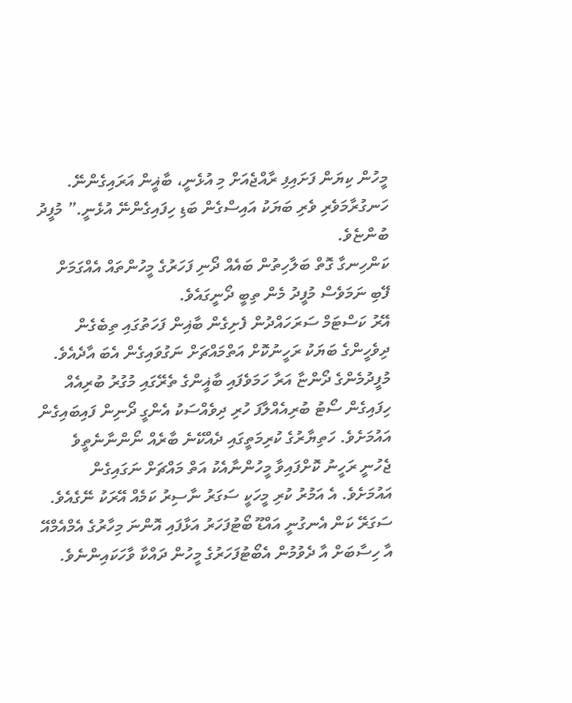މީހުން ކިޔަން ފަށައިފި ރާއްޖެއަށް މި އުޅެނީ، ބާޣީން އަރައިގެންނޭ. ހަނގުރާމަވެރި ވެރި ބަޔަކު އައިސްގެން ބަޑި ހިފައިގެންނޭ އުޅެނީ.” މުފީދު ބުންޏެވެ.
ކަންހިނގާ ގޮތް ބަލާހިތުން ބައެއް ދޯނި ފަހަރުގެ މީހުންތައް އެއްގަމަށް ފޭބި ނަމަވެސް މުފީދު މެން ތިބީ ދޯނީގައެވެ.
އޭރު ކަސްޓަމް ސަރަހައްދުން ފެށިގެން ބާޣިން ފަހަތުގައި ތިބެގެން ދިވެހީންގެ ބަޔަކު ރަހީނުކޮށް އަތްމައްޗަށް ނަގުވައިގެން އެބަ އާދެއެވެ. މުފީދުމެންގެ ދޯންޏާ އަރާ ހަމަވެފައި ބާޣީންގެ ތެރޭގައި މުގުރު ބުރިއެއް ހިފައިގެން ސޯޓު ބުރިއެއްލާފަ ހުރި ދިވެއްސަކު އެންގީ ދޯނިން ފައިބައިގެން އައުމަށެވެ. ހަތިޔާރުގެ ކުރިމަތީގައި ދެއްކޭނެ ބާރެއް ނޯންނާނެތީވެ ޖެހުނީ ރަހީނު ކޮށްފައިވާ މީހުންނާއެކު އަތް މައްޗަށް ނަގައިގެން އައުމަށެވެ. އެ އަމުރު ކުރި މީހަކީ ސަގަރު ނާސިރު ކަމެއް އޭރަކު ނޭގެއެވެ. ސަގަރޭ ކަން އެނގުނީ އައްޑޫ ބޯޓުފަހަރު އަޅާފައި އޮންނަ މިހާރުގެ އެމްއެމްއޭ އާ ހިސާބަށް އާ ދެވުމުން އެބޯޓުފަހަރުގެ މީހުން ދައްކާ ވާހަކައިންނެވެ.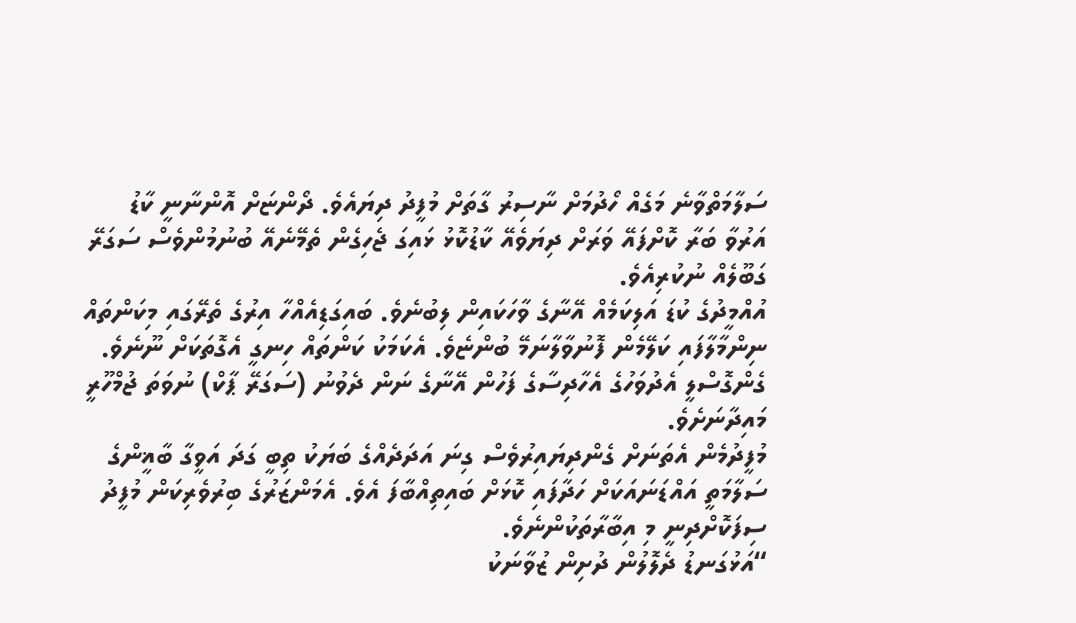ސަލާމަތްވާނެ މަގެއް ހޯދުމަށް ނާސިރު ގާތަށް މުފީދު ދިޔައެވެ. ދޯންޏަށް އޮންނާނީ ކާޑު އަރުވާ ބަރާ ކޮށްފައޭ ވަރަށް ދިޔަވެއޭ ކާޑުކޮޅު ޅައިގަ ޖެހިގެން ތެމޭނެއޭ ބުނުމުންވެސް ސަގަރޭ ގަބޫލެއް ނުކުރިއެވެ.
އުއްމީދުގެ ކުޑަ އަލިކަމެއް އޭނާގެ ވާހަކައިން ލިބުނެވެ. ބައިގަޑިއެއްހާ އިރުގެ ތެރޭގައި މިކަންތައް ނިންމާލާފައި ކަލޭމެން ފޮނުވާލާނަމޭ ބުންޏެވެ. އެކަމަކު ކަންތައް ހިނގީ އެގޮތަކަށް ނޫނެވެ. ގެންގޮސްލީ އެދުވަހުގެ އެހާދިސާގެ ފަހުން އޭނާގެ ނަން ދެވުނު (ސަގަރޭ ޕާކް) ނުވަތަ ޖުމްހޫރީ މައިދާނަށެވެ.
މުފީދުމެން އެތަނަށް ގެންދިޔައިރުވެސް ގިނަ އަދަދެއްގެ ބަޔަކު ތިބީ ގަދަ އަވީގާ ބާޣީންގެ ސަލާމަތީ އައްޑަނައަކަށް ހަދާފައި ކޮޅަށް ބައިތިއްބާފަ އެވެ. އެމަންޒަރުގެ ބިރުވެރިކަން މުފީދު ސިފަކޮށްދިނީ މި އިބާރާތަކުންނެވެ.
“އަޅުގަނޑު ދެލޮލުން ދުށިން ޒުވާނަކު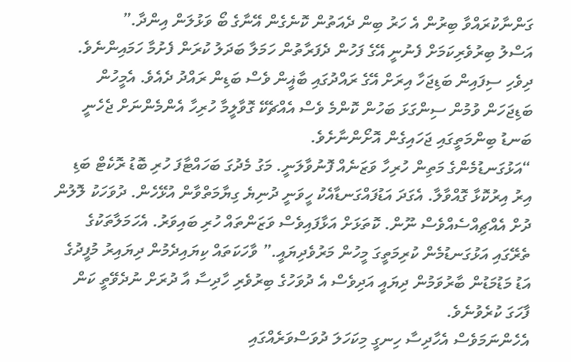ގަންނާކުރައްވާ ބިރުން އެ ހަރު ބިން ދެއަތުން ކޮނެގެން އޭނާގެ ބޯ ވަޅުލަން އިންދާ.”
އަސްލު ބިރުވެރިކަމަށް ފެނުނީ އޭގެ ފަހުން ދެފަރާތުން ހަމަލާ ބަދަލު ކުރަން ފެށުމާ ހަމައިންނެވެ. ދިވެހި ސިފައިން ބަޑިޖަހާ އިރަށް އޭގެ ރައްދުގައި ބާޣީން ވެސް ބަޑިން ރައްދު ދެއެވެ. އެމީހުން ބަޑިޖަހަން ވުމުން ސިންގަޅަ ބަހުން ކޮންމެ ވެސް އެއްޗެކޭ ގޮވާލީމާ ހުރިހާ އެންމެންނަށް ޖެހެނީ ބަނޑު ބިންމަތީގައި ޖަހައިގެން އޮށޯންނާށެވެ.
“އަޅުގަނޑުމެންގެ މަތިން ހުރިހާ ވަޒަނެއް ފޮނުވާލަނީ. މަގު މެދުގަ ބަހައްޓާފަ ހުރި ބޮޑު ރޮކެޓް ބަޑި އިރު އިރުކޮޅާ ގޮއްވާލާ. އެގަދަ އަޑުފައްގަނޑާއެކު ހީވަނީ ދުނިޔެ ގިޔާމަތްވާން އުޅޭހެން. ދުވަހަކު ލޮލުން ދުށް އެއްޗިއްސެއްވެސް ނޫން. ކޮތަޅަށް އަޅާފައިވެސް ވަޒަންތައް ހުރި ބައިވަރު. އެހަމަލާތަކުގެ ތެރޭގައި އަޅުގަނޑުމެން ކުރިމަތީގަ މީހުން މަރުވެދިޔައީ.” ވާހަކަތައް ކިޔައިދެމުން ދިޔައިރު މުފީދުގެ އަޑު މަޑުމަޑުން ބާރުވަމުން ދިޔައީ އަދިވެސް އެ ދުވަހުގެ ބިރުވެރި ހާދިސާ އާ ދުރަށް ނުދެވޭތީ ކަން ފާހަގަ ކުރެވުނެވެ.
އެހެންނަމަވެސް އެހާދިސާ ހިނގީ މިކަހަލަ ދުވަސްވަރެއްގައި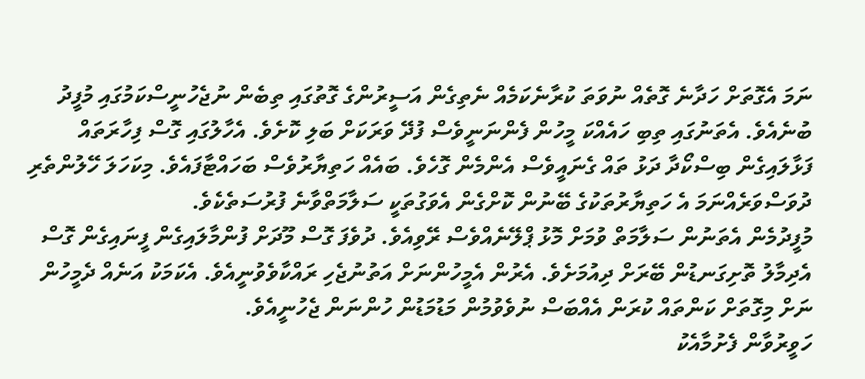ނަމަ އެގޮތަށް ހަދާނެ ގޮތެއް ނުވަތަ ކުރާނެކަމެއް ނެތިގެން އަސީރުންގެ ގޮތުގައި ތިބެން ނުޖެހުނީސްކަމުގައި މުފީދު ބުނެއެވެ. އެތަނުގައި ތިބި ހައެއްކަ މީހުން ފެންނަނީވެސް ފުދޭ ވަރަކަށް ބަލި ކޮށެވެ. އެހާލުގައި ގޮސް ފިހާރަތައް ފަޅާލައިގެން ބިސްކޯދާ ދަޅު ތައް ގެނައީވެސް އެންމެން ގޮހެވެ. ބައެއް ހަތިޔާރުވެސް ބަހައްޓާފައެވެ. މިކަހަލަ ހޭލުންތެރި ދުވަސްވަރެއްނަމަ އެ ހަތިޔާރުތަކުގެ ބޭނުން ކޮށްގެން އެވަގުތަކީ ސަލާމަތްވާނެ ފުރުސަތެކެވެ.
މުފީދުމެން އެތަނުން ސަލާމަތް ވުމަށް މޮޅު ޕްލޭނެއްވެސް ރޭވިއެވެ. ދުވެފަ ގޮސް މޫދަށް ފުންމާލައިގެން ފީނައިގެން ގޮސް އެދިމާލު ތޮށިގަނޑުން ބޭރަށް ދިއުމަށެވެ. އެރުން އެމީހުންނަށް އަތުނުޖެހި ރައްކާވެވުނީއެވެ. އެކަމަކު އަނެއް ދެމީހުން ނަށް މިގޮތަށް ކަންތައް ކުރަން އެއްބަސް ނުވެވުމުން މަޑުމަޑުން ހުންނަން ޖެހުނީއެވެ.
ހަވީރުވާން ފެށުމާއެކު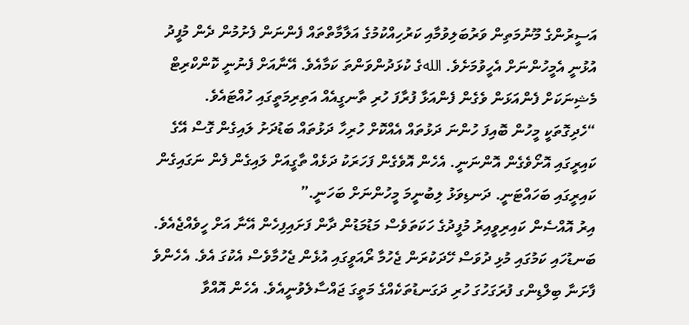އަސީރުންގެ މޫނުމަތިން ވަރުބަލިވުމާއި ކަރުހިއްކުމުގެ އަލާމާތްތައް ފެންނަން ފެށުމުން ދެން މުފީދު އުޅުނީ އެމީހުންނަށް އެހީވުމަށެވެ. اللهގެ ކުޅަދުންވަންތަ ކަމާއެވެ. އޭނާއަށް ފެނުނީ ކޮންކްރިޓް މެޝިނަކަށް ފެންއަޅަން ވެގެން ފެންއަޅާ ފުރާފަ ހުރި ތާނގީއެއް އަތިރިމަތީގައި ހުއްޓައެވެ.
“ހެދިގޮތަކީ މީހުން ބޮއިފަ ހުންނަ ދަޅުތައް އެއްކޮށް ހުރިހާ ދަޅުތައް ބަޑުދަށު ލައިގެން ގޮސް އޭގެ ކައިރީގައި އޮށޯވެގެން އޮންނަނީ. އެހެން އޮވެގެން ފަހަރަކު ދަޅެއް ތާގީއަށް ލައިގެން ފެން ނަގައިގެން ކައިރީގައި ބަހައްޓަނީ. ދަނޑިވަޅު ލިބުނީމަ މީހުންނަށް ބަހަނީ.”
އިރު އޮއްސެން ކައިރިވީއިރު މުފީދުގެ ހަކަތަވެސް މަޑުމަޑުން ދާން ފަށައިފިހެން އޭނާ އަށް ހީވެއްޖެއެވެ. ބަނޑުހައި ކަމުގައި މުޅި ދުވަސް ހޭދަކުރަން ޖެހުމާ ރޯއަވީގައި އުޅެން ޖެހުމާވެސް އެކުގަ އެވެ. އެހެންވެ  ފާށަނާ ބިލްޑިންގ ފުރަގަހުގަ ހުރި ދަގަނޑުތަކެއްގެ މަތީގަ ޖައްސާލެވުނީއެވެ. އެހެން އޮއްވާ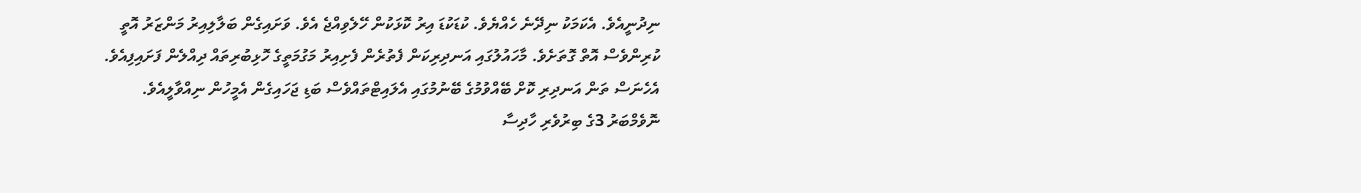ނިދުނީއެވެ. އެކަމަކު ނިދޭނެ ހެއްޔެވެ. ކުޑަކުޑަ އިރު ކޮޅަކުން ހޭލެވިއްޖެ އެވެ. ވަށައިގެން ބަލާލިއިރު މަންޒަރު އޮތީ ކުރިންވެސް އޮތް ގޮތަށެވެ. މާހައުލުގައި އަނދިރިކަން ފެތުރެން ފެށިއިރު މަގުމަތީގެ ހޮޅިބުރިތައް ދިއްލެން ފަށައިފިއެވެ. އެހެނަސް ތަން އަނދިރި ކޮށް ބޭއްވުމުގެ ބޭނުމުގައި އެލައިޓްތައްވެސް ބަޑި ޖަހައިގެން އެމީހުން ނިއްވާލީއެވެ.
ނޮވެމްބަރު 3ގެ ބިރުވެރި ހާދިސާ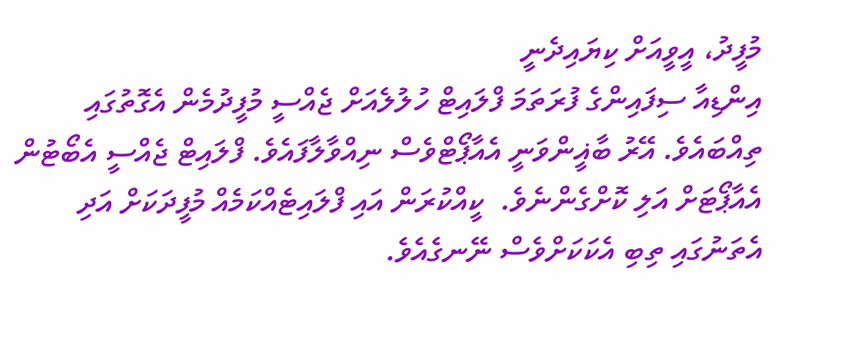މުފީދު، އީވީއަށް ކިޔައިދެނީ
އިންޑިއާ ސިފައިންގެ ފުރަތަމަ ފްލައިޓް ހުލުލެއަށް ޖެއްސީ މުފީދުމެން އެގޮތުގައި ތިއްބައެވެ. އޭރު ބާޣީންވަނީ އެއާޕޯޓްވެސް ނިއްވާލާފައެވެ. ފްލައިޓް ޖެއްސީ އެބޯޓުން އެއާޕޯޓަށް އަލި ކޮށްގެންނެވެ.  ކީއްކުރަން އައި ފްލައިޓެއްކަމެއް މުފީދަކަށް އަދި އެތަނުގައި ތިބި އެކަކަށްވެސް ނޭނގެއެވެ.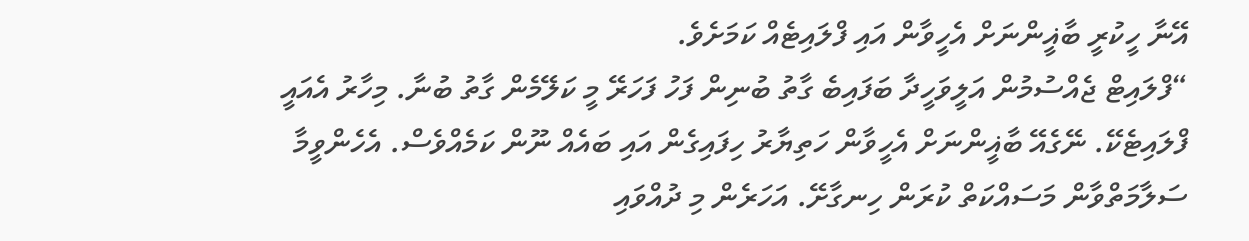އޭނާ ހީކުރީ ބާޣީންނަށް އެހީވާން އައި ފްލައިޓެއް ކަމަށެވެ.
“ފްލައިޓް ޖެއްސުމުން އަލީވަހީދާ ބަފައިބެ ގާތު ބުނިން ފަހު ފަހަރޭ މީ ކަލޭމެން ގާތު ބުނާ. މިހާރު އެއައީ ފްލައިޓެކޭ. ނޭގެއޭ ބާޣީންނަށް އެހީވާން ހަތިޔާރު ހިފައިގެން އައި ބައެއް ނޫން ކަމެއްވެސް. އެހެންވީމާ ސަލާމަތްވާން މަސައްކަތް ކުރަން ހިނގާށޭ. އަހަރެން މި ދުއްވައި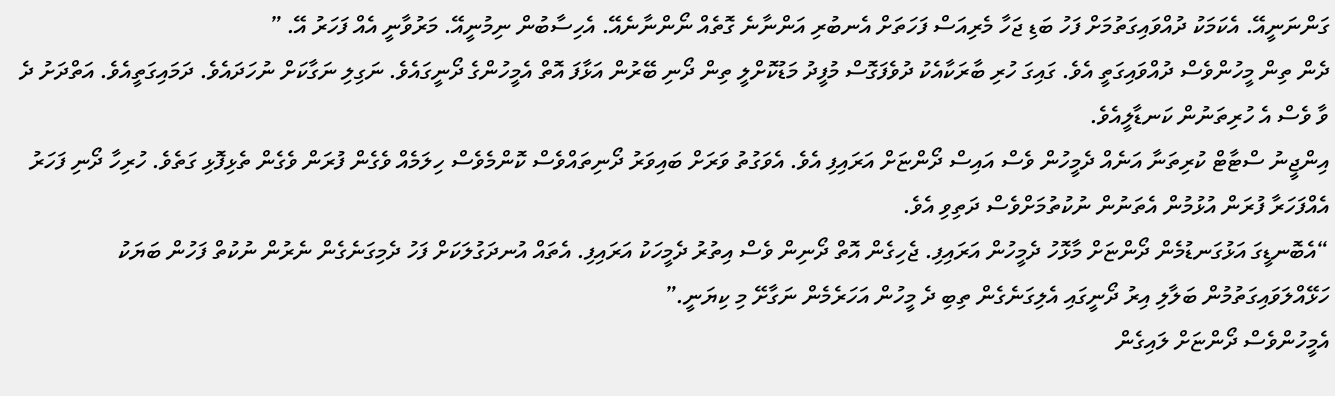ގަންނަނީއޭ. އެކަމަކު ދުއްވައިގަތުމަށް ފަހު ބަޑި ޖަހާ މެރިއަސް ފަހަތަށް އެނބުރި އަންނާނެ ގޮތެއް ނޯންނާނެއޭ. އެހިސާބުން ނިމުނީއޭ. މަރުވާނީ އެއް ފަހަރު އޭ. ”
ދެން ތިން މީހުންވެސް ދުއްވައިގަތީ އެވެ. ގައިގަ ހުރި ބާރަކާއެކު ދުވެފަގޮސް މުފީދު މަޑުކޮށްލީ ތިން ދޯނި ބޭރުން އަޅާފަ އޮތް އެމީހުންގެ ދޯނީގައެވެ. ނަގިލި ނަގާކަށް ނުހަދައެވެ. ދަމައިގަތީއެވެ. އަތްދަށު ދެ ވާ ވެސް އެ ހުރިތަނުން ކަނޑާލީއެވެ.
އިންޖީނު ސްޓާޓް ކުރިތަނާ އަނެއް ދެމީހުން ވެސް އައިސް ދޯންޏަށް އަރައިފި އެވެ. އެވަގުތު ވަރަށް ބައިވަރު ދޯނިތައްވެސް ކޮންމެވެސް ހިލަމެއް ވެގެން ފުރަން ވެގެން ތެޅިފޮޅި ގަތެވެ. ހުރިހާ ދޯނި ފަހަރު އެއްފަހަރާ ފުރަން އުޅުމުން އެތަނުން ނުކުތުމަށްވެސް ދަތިވި އެވެ.
“އެބޮނޑީގަ އަޅުގަނޑުމެން ދޯންޏަށް މާޅޮހު ދެމީހުން އަރައިފި. ޖެހިގެން އޮތް ދޯނިން ވެސް އިތުރު ދެމީހަކު އަރައިފި. އެތައް އުނދަގުލަކަށް ފަހު ދެމިގަނެގެން ނެރުން ނުކުތް ފަހުން ބަޔަކު ހަޅޭއްލަވައިގަތުމުން ބަލާލި އިރު ދޯނީގައި އެލިގަނެގެން ތިބި ދެ މީހުން އަހަރެމެން ނަގާށޭ މި ކިޔަނީ.”
އެމީހުންވެސް ދޯންޏަށް ލައިގެން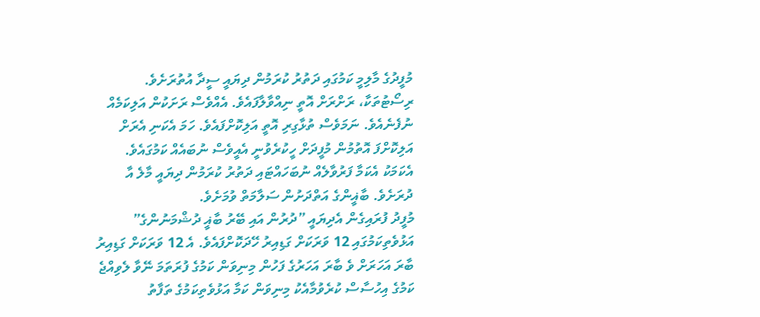މުފީދުގެ މާލިމީ ކަމުގައި ދަތުރު ކުރަމުން ދިޔައީ ސީދާ އުތުރަށެވެ.
ރިސޯޓުތަކާ، ރަށްރަށް އޮތީ ނިއްވާލާފައެވެ. އެއްވެސް ރަށަކުން އަލިކަމެއް ނުފެނެއެވެ. ނަމަވެސް ތުޅާގިރި އޮތީ އަލިކޮށްފައެވެ. ހަމަ އެކަނި އެރަށް އަލިކޮށްފަ އޮތުމުން މުފީދަށް ހީކުރެވުނީ އެއީވެސް ނުބައެއް ކަމުގައެވެ. އެކަމަކު އެކަމާ ފަރުވާލެއް ނުބަހައްޓައި ދަތުރު ކުރަމުން ދިޔައީ މާލެ އާ ދުރަށެވެ. ބާޣީންގެ އަތްދަށުން ސަލާމަތް ވުމަށެވެ.
މުފީދު ފުރައިގެން އެދިޔައީ ”ދުރުން އައި ބޭރު ބާޣީ ދުޝްމަނުންގެ” އަޅުވެތިކަމުގައި 12 ވަރަކަށް ގަޑިއިރު ހޭދަކޮށްފައެވެ. އެ 12 ވަރަކަށް ގަޑިއިރު ބާރަ އަހަރަށް ވެ ބާރަ އަހަރުގެ ފަހުން މިނިވަން ކަމުގެ ފުރަތަމަ ނޭވާ ލެވިއްޖެ ކަމުގެ އިހުސާސް ކުރެވުމާއެކު މިނިވަން ކަމާ އަޅުވެތިކަމުގެ ތަފާތު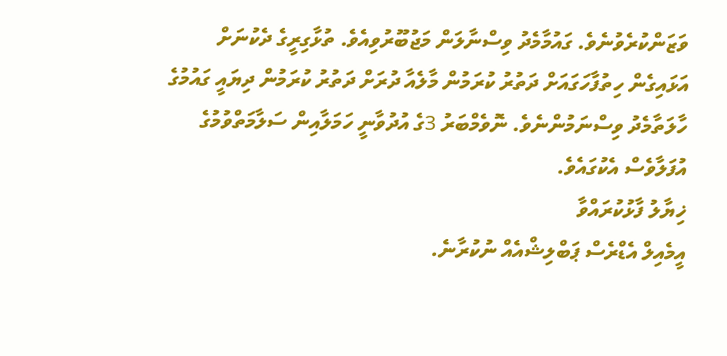ވަޒަންކުރެވުނެވެ. ގައުމާމެދު ވިސްނާލަން މަޖުބޫރުވިއެވެ. ތުޅާގިރީގެ ދެކުނަށް އަޅައިގެން ހިތުފާހަގައަށް ދަތުރު ކުރަމުން މާލެއާ ދުރަށް ދަތުރު ކުރަމުން ދިޔައީ ގައުމުގެ ހާލަތާމެދު ވިސްނަމުންނެވެ. ނޮވެމްބަރު 3ގެ އުދުވާނީ ހަމަލާއިން ސަލާމަތްވުމުގެ އުފަލާވެސް އެކުގައެވެ.
ޚިޔާލު ފާޅުކުރައްވާ
އީމެއިލް އެޑްރެސް ޕަބްލިޝްއެއް ނުކުރާނެ.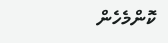ކޮންމެހެން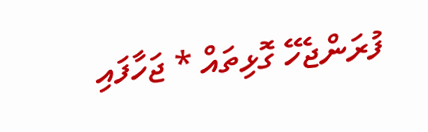ފުރަންޖެހޭ ގޮޅިތައް * ޖަހާފައި